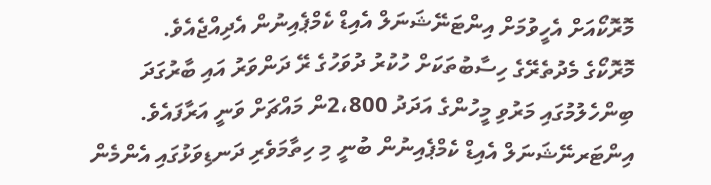މޮރޮކޯއަށް އެހީވުމަށް އިންޓަނޭޝަނަލް އެއިޑް ކެމްޕެއިނުން އެދިއްޖެއެވެ.
މޮރޮކޯގެ މެދުތެރޭގެ ހިސާބުތަކަށް ހުކުރު ދުވަހުގެ ރޭ ދަންވަރު އައި ބާރުގަދަ ބިންހެލުމުގައި މަރުވި މީހުންގެ އަދަދު 2،800ން މައްޗަށް ވަނީ އަރާފައެވެ.
އިންޓަރނޭޝަނަލް އެއިޑް ކެމްޕެއިނުން ބުނީ މި ހިތާމަވެރި ދަނޑިވަޅުގައި އެންމެން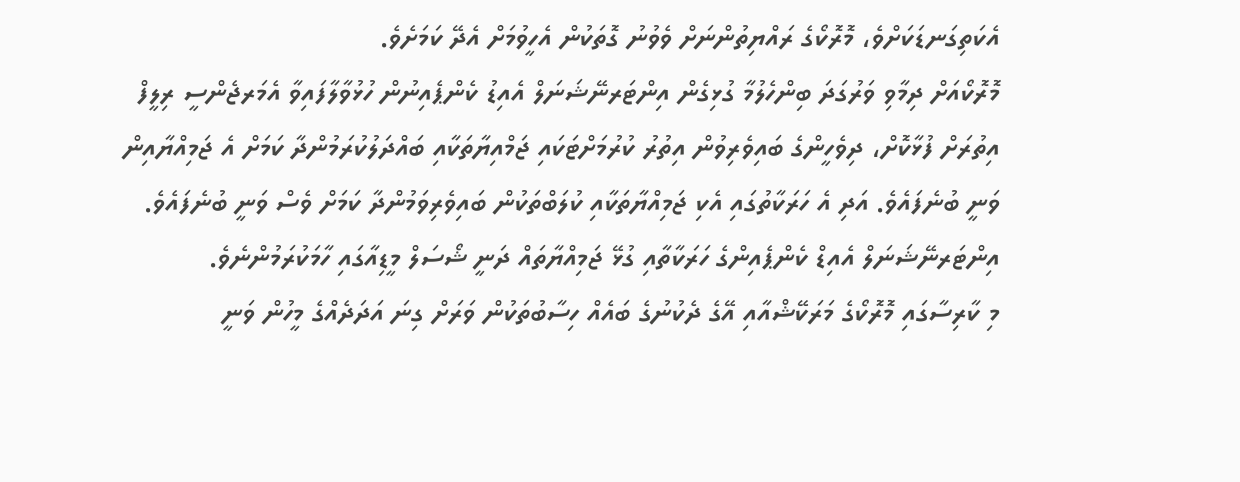އެކަތިގަނޑަކަށްވެ، މޮރޮކޯގެ ރައްޔިތުންނަށް ވެވުނު ގޮތަކުން އެހީވުމަށް އެދޭ ކަމަށެވެ.
މޮރޮކޯއަށް ދިމާވި ވަރުގަދަ ބިންހެލުމާ ގުޅިގެން އިންޓަރނޭޝަނަލް އެއިޑު ކެންޕެއިނުން ހުޅުވާލާފައިވާ އެމަރޖެންސީ ރިލީފް އިތުރަށް ފުޅާކޮށް، ދިވެހީންގެ ބައިވެރިވުން އިތުރު ކުރުމަށްޓަކައި ޖަމްއިޔާތަކާއި ބައްދަލުކުރަމުންދާ ކަމަށް އެ ޖަމިއްޔާއިން ވަނީ ބުނެފައެވެ. އަދި އެ ހަރަކާތުގައި އެކި ޖަމިއްޔާތަކާއި ކުލަބްތަކުން ބައިވެރިވަމުންދާ ކަމަށް ވެސް ވަނީ ބުނެފައެވެ.
އިންޓަރނޭޝަނަލް އެއިޑް ކެންޕެއިންގެ ހަރަކާތާއި ގުޅޭ ޖަމިއްޔާތައް ދަނީ ޝޯސަލް މީޑިއާގައި ހާމަކުރަމުންނެވެ.
މި ކާރިސާގައި މޮރޮކޯގެ މަރަކޭޝްއާއި އޭގެ ދެކުނުގެ ބައެއް ހިސާބުތަކުން ވަރަށް ގިނަ އަދަދެއްގެ މީހުން ވަނީ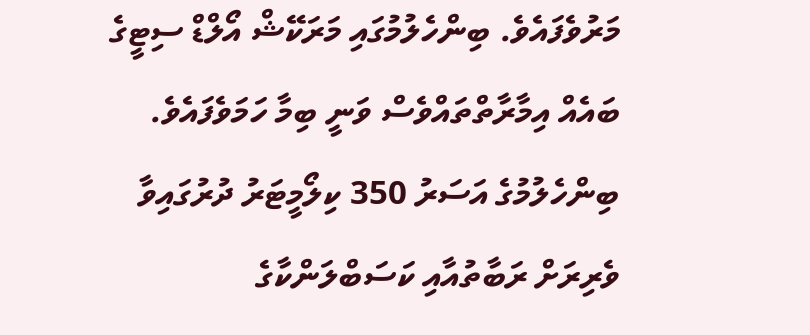މަރުވެފައެވެ. ބިންހެލުމުގައި މަރަކޭޝް އޯލްޑް ސިޓީގެ ބައެއް އިމާރާތްތައްވެސް ވަނީ ބިމާ ހަމަވެފައެވެ.
ބިންހެލުމުގެ އަސަރު 350 ކިލޯމީޓަރު ދުރުގައިވާ ވެރިރަށް ރަބާތުއާއި ކަސަބްލަންކާގެ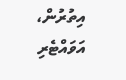އިތުރުން، އަވައްޓެރި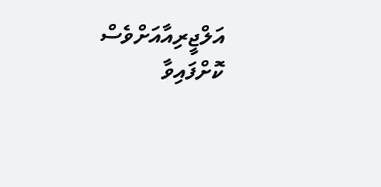އަލްޖީރިއާއަށްވެސް ކޮށްފައިވާ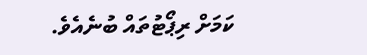ކަމަށް ރިޕޯޓުތައް ބުނެއެވެ.